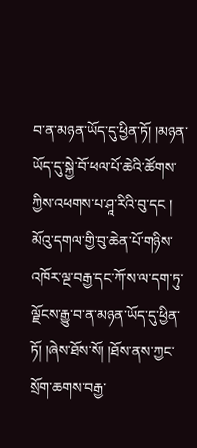བ་ན་མཉན་ཡོད་དུ་ཕྱིན་ཏོ། །མཉན་ཡོད་དུ་སྐྱེ་བོ་ཕལ་པོ་ཆེའི་ཚོགས་ཀྱིས་འཕགས་པ་ཤཱ་རིའི་བུ་དང ། མོའུ་དགལ་གྱི་བུ་ཆེན་པོ་གཉིས་འཁོར་ལྔ་བརྒྱ་དང་ཀོ་ས་ལ་དག་ཏུ་ལྗོངས་རྒྱུ་བ་ན་མཉན་ཡོད་དུ་ཕྱིན་ཏོ། །ཞེས་ཐོས་སོ། །ཐོས་ནས་ཀྱང་སྲོག་ཆགས་བརྒྱ་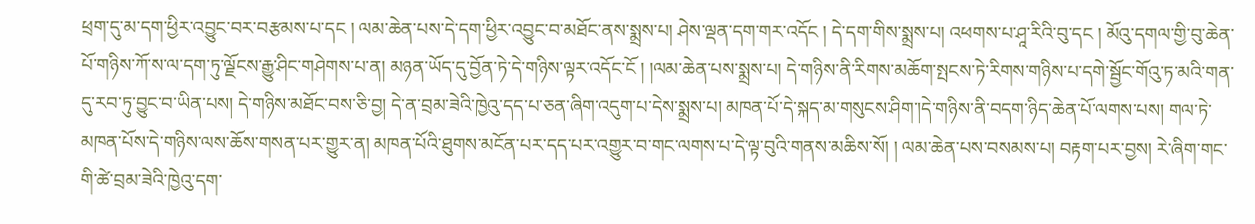ཕྲག་དུ་མ་དག་ཕྱིར་འབྱུང་བར་བརྩམས་པ་དང ། ལམ་ཆེན་པས་དེ་དག་ཕྱིར་འབྱུང་བ་མཐོང་ནས་སྨྲས་པ། ཤེས་ལྡན་དག་གར་འདོང ། དེ་དག་གིས་སྨྲས་པ། འཕགས་པ་ཤཱ་རིའི་བུ་དང ། མོའུ་དགལ་གྱི་བུ་ཆེན་པོ་གཉིས་ཀོ་ས་ལ་དག་ཏུ་ལྗོངས་རྒྱུ་ཤིང་གཤེགས་པ་ན། མཉན་ཡོད་དུ་བྱོན་ཏེ་དེ་གཉིས་ལྟར་འདོང་ངོ ། །ལམ་ཆེན་པས་སྨྲས་པ། དེ་གཉིས་ནི་རིགས་མཆོག་སྤངས་ཏེ་རིགས་གཉིས་པ་དགེ་སྦྱོང་གོའུ་ཏ་མའི་གན་དུ་རབ་ཏུ་བྱུང་བ་ཡིན་པས། དེ་གཉིས་མཐོང་བས་ཅི་བྱ། དེ་ན་བྲམ་ཟེའི་ཁྱེའུ་དད་པ་ཅན་ཞིག་འདུག་པ་དེས་སྨྲས་པ། མཁན་པོ་དེ་སྐད་མ་གསུངས་ཤིག་།དེ་གཉིས་ནི་བདག་ཉིད་ཆེན་པོ་ལགས་པས། གལ་ཏེ་མཁན་པོས་དེ་གཉིས་ལས་ཆོས་གསན་པར་གྱུར་ན། མཁན་པོའི་ཐུགས་མངོན་པར་དད་པར་འགྱུར་བ་གང་ལགས་པ་དེ་ལྟ་བུའི་གནས་མཆིས་སོ། ། ལམ་ཆེན་པས་བསམས་པ། བརྟག་པར་བྱས། རེ་ཞིག་གང་གི་ཚེ་བྲམ་ཟེའི་ཁྱེའུ་དག་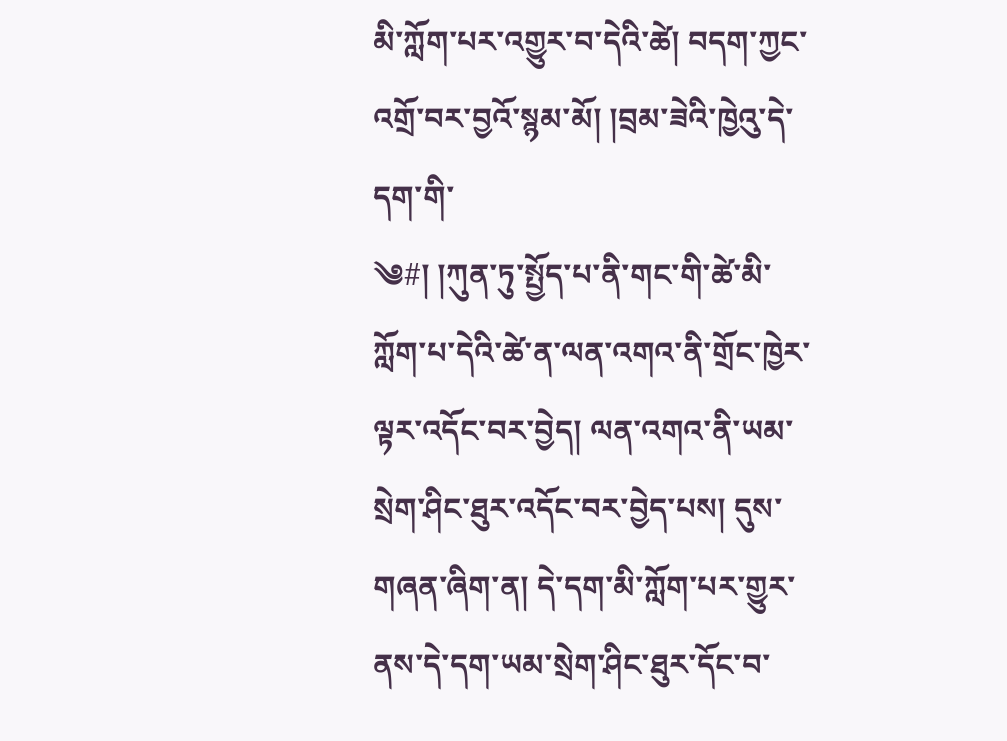མི་ཀློག་པར་འགྱུར་བ་དེའི་ཚེ། བདག་ཀྱང་འགྲོ་བར་བྱའོ་སྙམ་མོ། །བྲམ་ཟེའི་ཁྱེའུ་དེ་དག་གི་
༄#། །ཀུན་ཏུ་སྤྱོད་པ་ནི་གང་གི་ཚེ་མི་ཀློག་པ་དེའི་ཚེ་ན་ལན་འགའ་ནི་གྲོང་ཁྱེར་ལྟར་འདོང་བར་བྱེད། ལན་འགའ་ནི་ཡམ་སྲེག་ཤིང་ཐུར་འདོང་བར་བྱེད་པས། དུས་གཞན་ཞིག་ན། དེ་དག་མི་ཀློག་པར་གྱུར་ནས་དེ་དག་ཡམ་སྲེག་ཤིང་ཐུར་དོང་བ་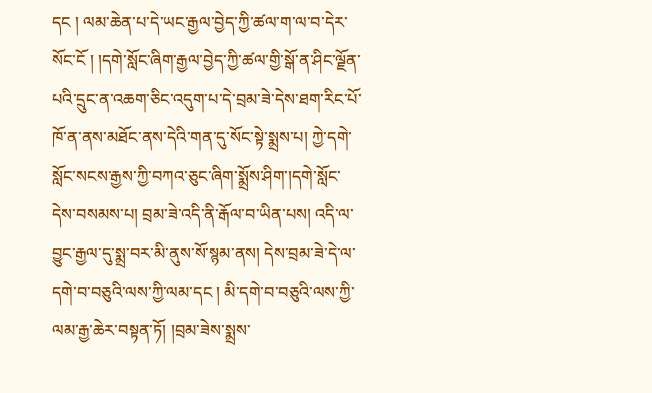དང ། ལམ་ཆེན་པ་དེ་ཡང་རྒྱལ་བྱེད་ཀྱི་ཚལ་ག་ལ་བ་དེར་སོང་ངོ ། །དགེ་སློང་ཞིག་རྒྱལ་བྱེད་ཀྱི་ཚལ་གྱི་སྒོ་ན་ཤིང་ལྗོན་པའི་དྲུང་ན་འཆག་ཅིང་འདུག་པ་དེ་བྲམ་ཟེ་དེས་ཐག་རིང་པོ་ཁོ་ན་ནས་མཐོང་ནས་དེའི་གན་དུ་སོང་སྟེ་སྨྲས་པ། ཀྱེ་དགེ་སློང་སངས་རྒྱས་ཀྱི་བཀའ་ཅུང་ཞིག་སྨྲོས་ཤིག་།དགེ་སློང་དེས་བསམས་པ། བྲམ་ཟེ་འདི་ནི་རྒོལ་བ་ཡིན་པས། འདི་ལ་བྱུང་རྒྱལ་དུ་སྨྲ་བར་མི་ནུས་སོ་སྙམ་ནས། དེས་བྲམ་ཟེ་དེ་ལ་དགེ་བ་བཅུའི་ལས་ཀྱི་ལམ་དང ། མི་དགེ་བ་བཅུའི་ལས་ཀྱི་ལམ་རྒྱ་ཆེར་བསྟན་ཏོ། །བྲམ་ཟེས་སྨྲས་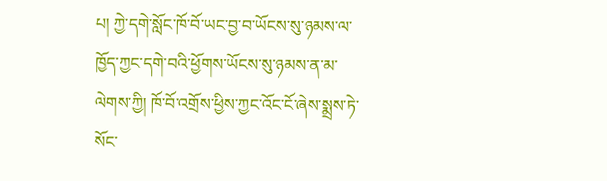པ། ཀྱེ་དགེ་སློང་ཁོ་བོ་ཡང་བྱ་བ་ཡོངས་སུ་ཉམས་ལ་ཁྱོད་ཀྱང་དགེ་བའི་ཕྱོགས་ཡོངས་སུ་ཉམས་ན་མ་ལེགས་ཀྱི། ཁོ་བོ་འགྲོས་ཕྱིས་ཀྱང་འོང་ངོ་ཞེས་སྨྲས་ཏེ་སོང་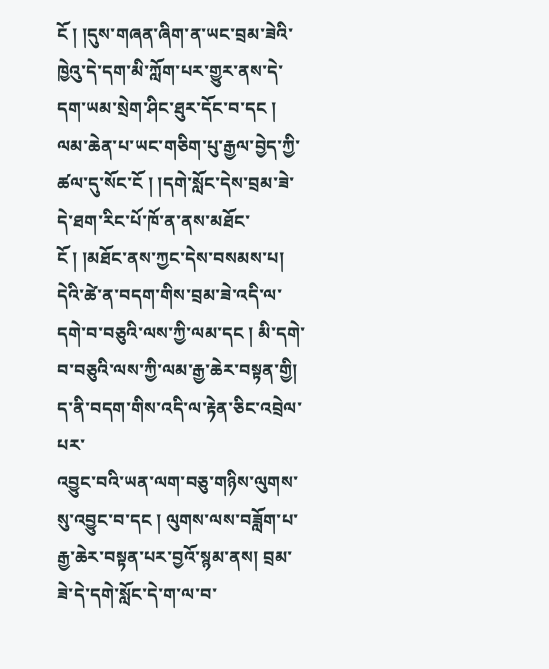ངོ ། །དུས་གཞན་ཞིག་ན་ཡང་བྲམ་ཟེའི་ཁྱེའུ་དེ་དག་མི་ཀློག་པར་གྱུར་ནས་དེ་དག་ཡམ་སྲེག་ཤིང་ཐུར་དོང་བ་དང ། ལམ་ཆེན་པ་ཡང་གཅིག་པུ་རྒྱལ་བྱེད་ཀྱི་ཚལ་དུ་སོང་ངོ ། །དགེ་སློང་དེས་བྲམ་ཟེ་དེ་ཐག་རིང་པོ་ཁོ་ན་ནས་མཐོང་ངོ ། །མཐོང་ནས་ཀྱང་དེས་བསམས་པ། དེའི་ཚེ་ན་བདག་གིས་བྲམ་ཟེ་འདི་ལ་དགེ་བ་བཅུའི་ལས་ཀྱི་ལམ་དང ། མི་དགེ་བ་བཅུའི་ལས་ཀྱི་ལམ་རྒྱ་ཆེར་བསྟན་གྱི། ད་ནི་བདག་གིས་འདི་ལ་རྟེན་ཅིང་འབྲེལ་པར་
འབྱུང་བའི་ཡན་ལག་བཅུ་གཉིས་ལུགས་སུ་འབྱུང་བ་དང ། ལུགས་ལས་བཟློག་པ་རྒྱ་ཆེར་བསྟན་པར་བྱའོ་སྙམ་ནས། བྲམ་ཟེ་དེ་དགེ་སློང་དེ་ག་ལ་བ་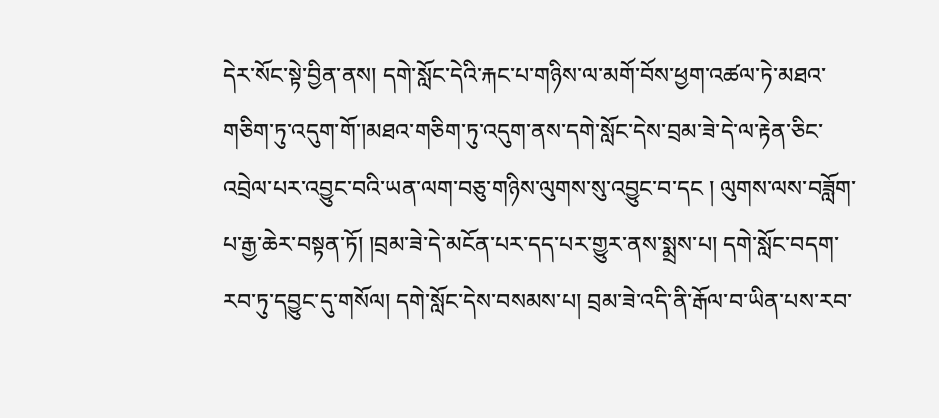དེར་སོང་སྟེ་བྱིན་ནས། དགེ་སློང་དེའི་རྐང་པ་གཉིས་ལ་མགོ་བོས་ཕྱག་འཚལ་ཏེ་མཐའ་གཅིག་ཏུ་འདུག་གོ་།མཐའ་གཅིག་ཏུ་འདུག་ནས་དགེ་སློང་དེས་བྲམ་ཟེ་དེ་ལ་རྟེན་ཅིང་འབྲེལ་པར་འབྱུང་བའི་ཡན་ལག་བཅུ་གཉིས་ལུགས་སུ་འབྱུང་བ་དང ། ལུགས་ལས་བཟློག་པ་རྒྱ་ཆེར་བསྟན་ཏོ། །བྲམ་ཟེ་དེ་མངོན་པར་དད་པར་གྱུར་ནས་སྨྲས་པ། དགེ་སློང་བདག་རབ་ཏུ་དབྱུང་དུ་གསོལ། དགེ་སློང་དེས་བསམས་པ། བྲམ་ཟེ་འདི་ནི་རྒོལ་བ་ཡིན་པས་རབ་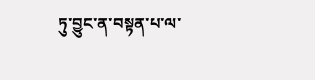ཏུ་བྱུང་ན་བསྟན་པ་ལ་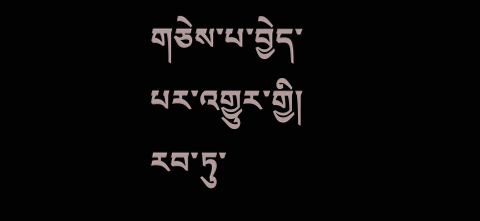གཅེས་པ་བྱེད་པར་འགྱུར་གྱི། རབ་ཏུ་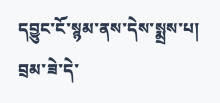དབྱུང་ངོ་སྙམ་ནས་དེས་སྨྲས་པ། བྲམ་ཟེ་དེ་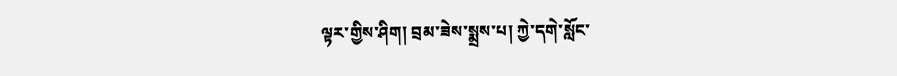ལྟར་གྱིས་ཤིག། བྲམ་ཟེས་སྨྲས་པ། ཀྱེ་དགེ་སློང་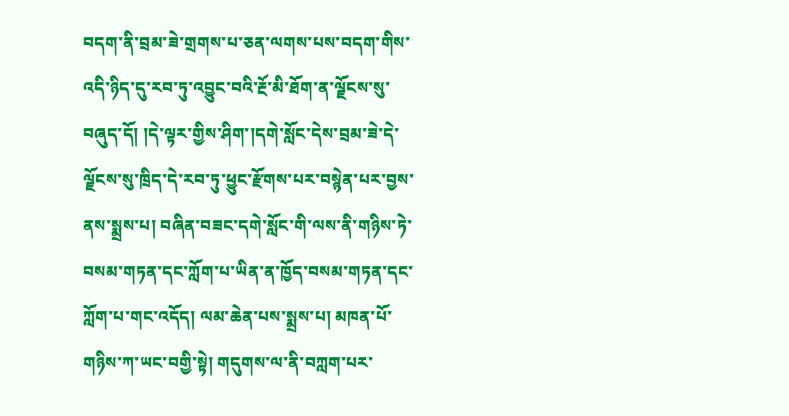བདག་ནི་བྲམ་ཟེ་གྲགས་པ་ཅན་ལགས་པས་བདག་གིས་འདི་ཉིད་དུ་རབ་ཏུ་འབྱུང་བའི་རྔོ་མི་ཐོག་ན་ལྗོངས་སུ་བཞུད་དོ། །དེ་ལྟར་གྱིས་ཤིག་།དགེ་སློང་དེས་བྲམ་ཟེ་དེ་ལྗོངས་སུ་ཁྲིད་དེ་རབ་ཏུ་ཕྱུང་རྫོགས་པར་བསྙེན་པར་བྱས་ནས་སྨྲས་པ། བཞིན་བཟང་དགེ་སློང་གི་ལས་ནི་གཉིས་ཏེ་བསམ་གཏན་དང་ཀློག་པ་ཡིན་ན་ཁྱོད་བསམ་གཏན་དང་ཀློག་པ་གང་འདོད། ལམ་ཆེན་པས་སྨྲས་པ། མཁན་པོ་གཉིས་ཀ་ཡང་བགྱི་སྟེ། གདུགས་ལ་ནི་བཀླག་པར་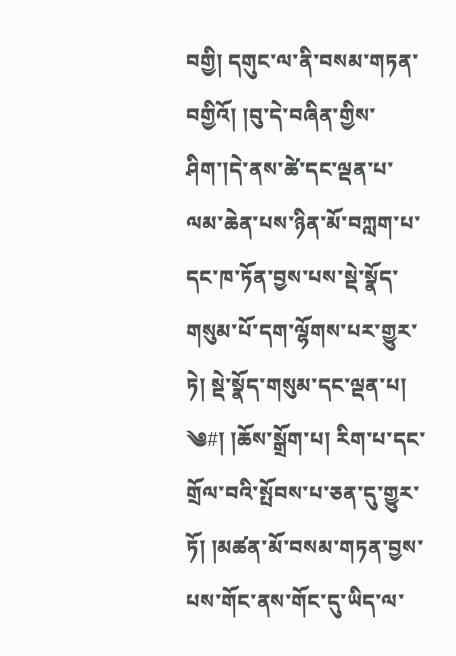བགྱི། དགུང་ལ་ནི་བསམ་གཏན་བགྱིའོ། །བུ་དེ་བཞིན་གྱིས་ཤིག་།དེ་ནས་ཚེ་དང་ལྡན་པ་ལམ་ཆེན་པས་ཉིན་མོ་བཀླག་པ་དང་ཁ་ཏོན་བྱས་པས་སྡེ་སྣོད་གསུམ་པོ་དག་ལྷོགས་པར་གྱུར་ཏེ། སྡེ་སྣོད་གསུམ་དང་ལྡན་པ།
༄#། །ཆོས་སྒྲོག་པ། རིག་པ་དང་གྲོལ་བའི་སྤོབས་པ་ཅན་དུ་གྱུར་ཏོ། །མཚན་མོ་བསམ་གཏན་བྱས་པས་གོང་ནས་གོང་དུ་ཡིད་ལ་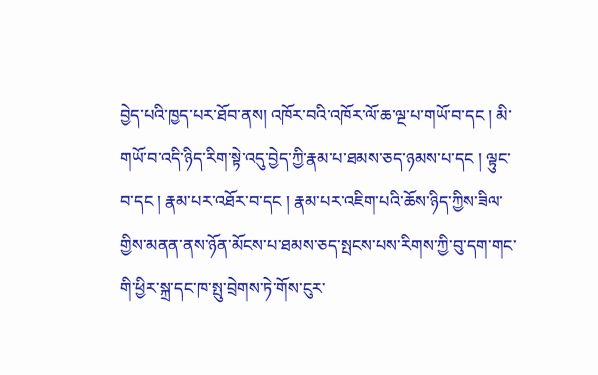བྱེད་པའི་ཁྱད་པར་ཐོབ་ནས། འཁོར་བའི་འཁོར་ལོ་ཆ་ལྔ་པ་གཡོ་བ་དང ། མི་གཡོ་བ་འདི་ཉིད་རིག་སྟེ་འདུ་བྱེད་ཀྱི་རྣམ་པ་ཐམས་ཅད་ཉམས་པ་དང ། ལྟུང་བ་དང ། རྣམ་པར་འཐོར་བ་དང ། རྣམ་པར་འཇིག་པའི་ཆོས་ཉིད་ཀྱིས་ཟིལ་གྱིས་མནན་ནས་ཉོན་མོངས་པ་ཐམས་ཅད་སྤངས་པས་རིགས་ཀྱི་བུ་དག་གང་གི་ཕྱིར་སྐྲ་དང་ཁ་སྤུ་བྲེགས་ཏེ་གོས་ངུར་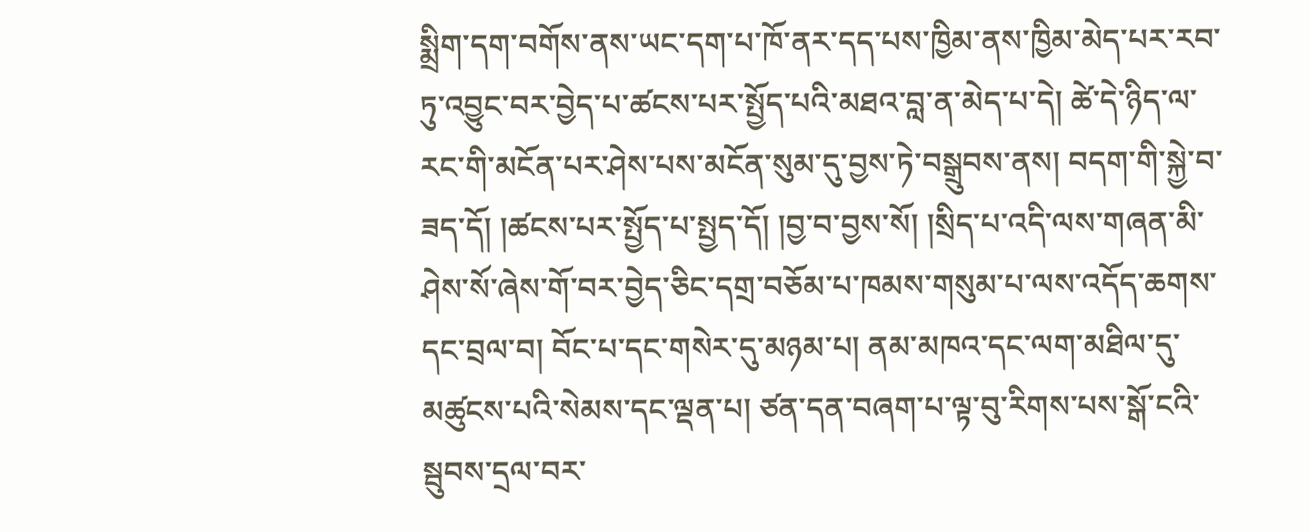སྨྲིག་དག་བགོས་ནས་ཡང་དག་པ་ཁོ་ནར་དད་པས་ཁྱིམ་ནས་ཁྱིམ་མེད་པར་རབ་ཏུ་འབྱུང་བར་བྱེད་པ་ཚངས་པར་སྤྱོད་པའི་མཐའ་བླ་ན་མེད་པ་དེ། ཚེ་དེ་ཉིད་ལ་རང་གི་མངོན་པར་ཤེས་པས་མངོན་སུམ་དུ་བྱས་ཏེ་བསྒྲུབས་ནས། བདག་གི་སྐྱེ་བ་ཟད་དོ། །ཚངས་པར་སྤྱོད་པ་སྤྱད་དོ། །བྱ་བ་བྱས་སོ། །སྲིད་པ་འདི་ལས་གཞན་མི་ཤེས་སོ་ཞེས་གོ་བར་བྱེད་ཅིང་དགྲ་བཅོམ་པ་ཁམས་གསུམ་པ་ལས་འདོད་ཆགས་དང་བྲལ་བ། བོང་པ་དང་གསེར་དུ་མཉམ་པ། ནམ་མཁའ་དང་ལག་མཐིལ་དུ་མཚུངས་པའི་སེམས་དང་ལྡན་པ། ཙན་དན་བཞག་པ་ལྟ་བུ་རིགས་པས་སྒོ་ངའི་སྦུབས་དྲལ་བར་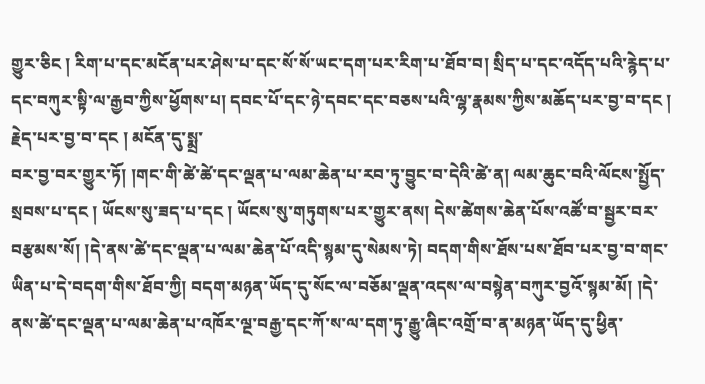གྱུར་ཅིང ། རིག་པ་དང་མངོན་པར་ཤེས་པ་དང་སོ་སོ་ཡང་དག་པར་རིག་པ་ཐོབ་བ། སྲིད་པ་དང་འདོད་པའི་རྙེད་པ་དང་བཀུར་སྟི་ལ་རྒྱབ་ཀྱིས་ཕྱོགས་པ། དབང་པོ་དང་ཉེ་དབང་དང་བཅས་པའི་ལྷ་རྣམས་ཀྱིས་མཆོད་པར་བྱ་བ་དང ། རྗེད་པར་བྱ་བ་དང ། མངོན་དུ་སྨྲ་
བར་བྱ་བར་གྱུར་ཏོ། །གང་གི་ཚེ་ཚེ་དང་ལྡན་པ་ལམ་ཆེན་པ་རབ་ཏུ་བྱུང་བ་དེའི་ཚེ་ན། ལམ་ཆུང་བའི་ལོངས་སྤྱོད་སྲབས་པ་དང ། ཡོངས་སུ་ཟད་པ་དང ། ཡོངས་སུ་གཏུགས་པར་གྱུར་ནས། དེས་ཚེགས་ཆེན་པོས་འཚོ་བ་སྦྱར་བར་བརྩམས་སོ། །དེ་ནས་ཚེ་དང་ལྡན་པ་ལམ་ཆེན་པོ་འདི་སྙམ་དུ་སེམས་ཏེ། བདག་གིས་ཐོས་པས་ཐོབ་པར་བྱ་བ་གང་ཡིན་པ་དེ་བདག་གིས་ཐོབ་ཀྱི། བདག་མཉན་ཡོད་དུ་སོང་ལ་བཅོམ་ལྡན་འདས་ལ་བསྙེན་བཀུར་བྱའོ་སྙམ་མོ། །དེ་ནས་ཚེ་དང་ལྡན་པ་ལམ་ཆེན་པ་འཁོར་ལྔ་བརྒྱ་དང་ཀོ་ས་ལ་དག་ཏུ་རྒྱུ་ཞིང་འགྲོ་བ་ན་མཉན་ཡོད་དུ་ཕྱིན་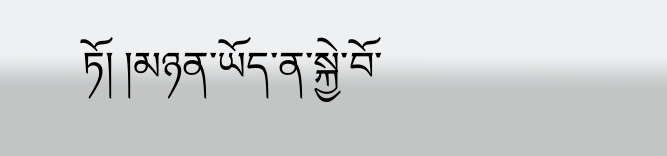ཏོ། །མཉན་ཡོད་ན་སྐྱེ་བོ་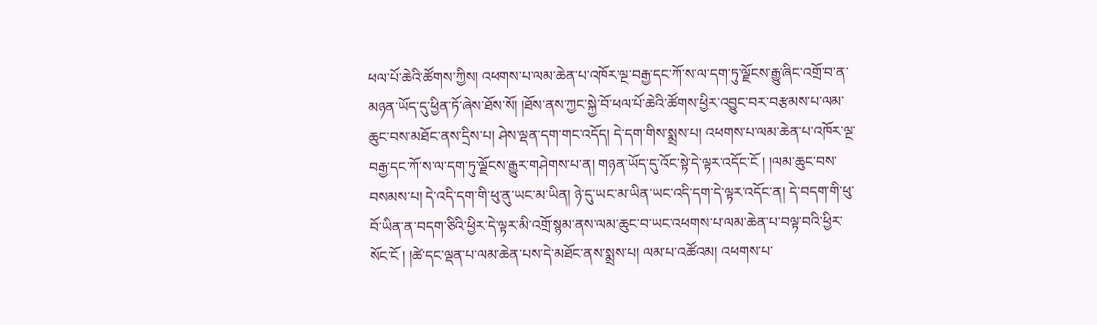ཕལ་པོ་ཆེའི་ཚོགས་ཀྱིས། འཕགས་པ་ལམ་ཆེན་པ་འཁོར་ལྔ་བརྒྱ་དང་ཀོ་ས་ལ་དག་ཏུ་ལྗོངས་རྒྱུ་ཞིང་འགྲོ་བ་ན་མཉན་ཡོད་དུ་ཕྱིན་ཏོ་ཞེས་ཐོས་སོ། །ཐོས་ནས་ཀྱང་སྐྱེ་བོ་ཕལ་པོ་ཆེའི་ཚོགས་ཕྱིར་འབྱུང་བར་བརྩམས་པ་ལམ་ཆུང་བས་མཐོང་ནས་དྲིས་པ། ཤེས་ལྡན་དག་གང་འདོད། དེ་དག་གིས་སྨྲས་པ། འཕགས་པ་ལམ་ཆེན་པ་འཁོར་ལྔ་བརྒྱ་དང་ཀོ་ས་ལ་དག་ཏུ་ལྗོངས་རྒྱུར་གཤེགས་པ་ན། གཉན་ཡོད་དུ་འོང་སྟེ་དེ་ལྟར་འདོང་ངོ ། །ལམ་ཆུང་བས་བསམས་པ། དེ་འདི་དག་གི་ཕུ་ནུ་ཡང་མ་ཡིན། ཉེ་དུ་ཡང་མ་ཡིན་ཡང་འདི་དག་དེ་ལྟར་འདོང་ན། དེ་བདག་གི་ཕུ་བོ་ཡིན་ན་བདག་ཅིའི་ཕྱིར་དེ་ལྟར་མི་འགྲོ་སྙམ་ནས་ལམ་ཆུང་བ་ཡང་འཕགས་པ་ལམ་ཆེན་པ་བལྟ་བའི་ཕྱིར་སོང་ངོ ། །ཚེ་དང་ལྡན་པ་ལམ་ཆེན་པས་དེ་མཐོང་ནས་སྨྲས་པ། ལམ་པ་འཚོའམ། འཕགས་པ་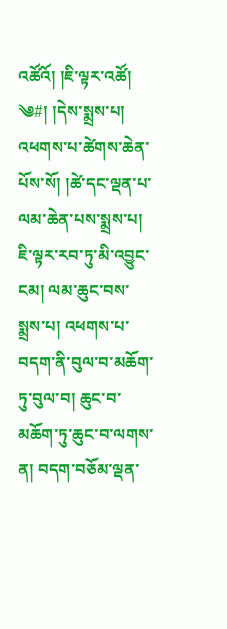འཚོའོ། །ཇི་ལྟར་འཚོ།
༄#། །དེས་སྨྲས་པ། འཕགས་པ་ཚེགས་ཆེན་པོས་སོ། །ཚེ་དང་ལྡན་པ་ལམ་ཆེན་པས་སྨྲས་པ། ཇི་ལྟར་རབ་ཏུ་མི་འབྱུང་ངམ། ལམ་ཆུང་བས་སྨྲས་པ། འཕགས་པ་བདག་ནི་བུལ་བ་མཆོག་ཏུ་བུལ་བ། ཆུང་བ་མཆོག་ཏུ་ཆུང་བ་ལགས་ན། བདག་བཅོམ་ལྡན་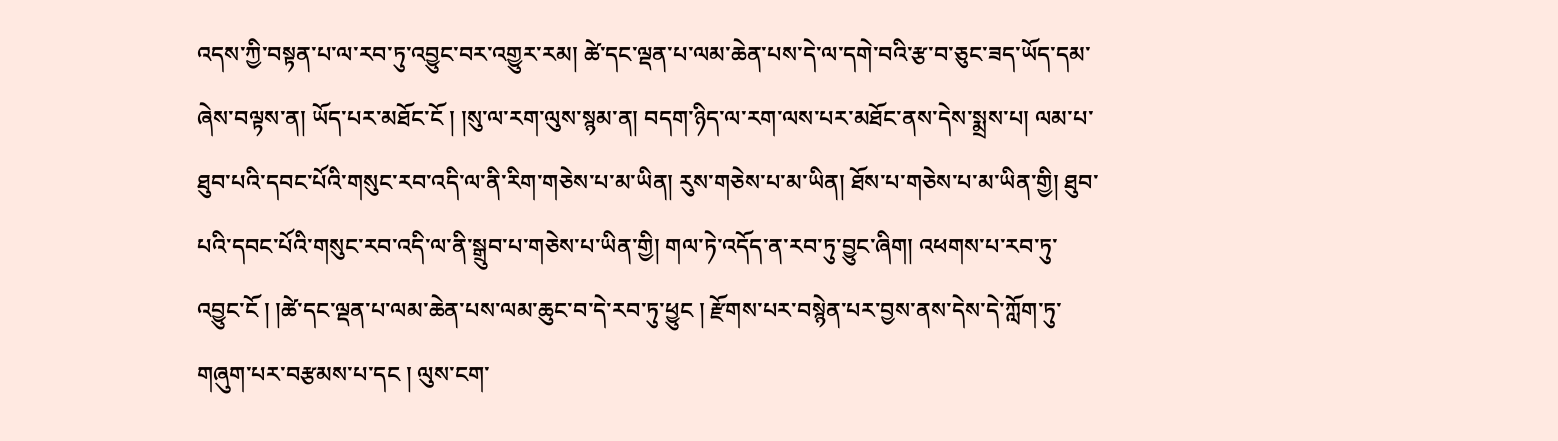འདས་ཀྱི་བསྟན་པ་ལ་རབ་ཏུ་འབྱུང་བར་འགྱུར་རམ། ཚེ་དང་ལྡན་པ་ལམ་ཆེན་པས་དེ་ལ་དགེ་བའི་རྩ་བ་ཅུང་ཟད་ཡོད་དམ་ཞེས་བལྟས་ན། ཡོད་པར་མཐོང་ངོ ། །སུ་ལ་རག་ལུས་སྙམ་ན། བདག་ཉིད་ལ་རག་ལས་པར་མཐོང་ནས་དེས་སྨྲས་པ། ལམ་པ་ཐུབ་པའི་དབང་པོའི་གསུང་རབ་འདི་ལ་ནི་རིག་གཅེས་པ་མ་ཡིན། རུས་གཅེས་པ་མ་ཡིན། ཐོས་པ་གཅེས་པ་མ་ཡིན་གྱི། ཐུབ་པའི་དབང་པོའི་གསུང་རབ་འདི་ལ་ནི་སྒྲུབ་པ་གཅེས་པ་ཡིན་གྱི། གལ་ཏེ་འདོད་ན་རབ་ཏུ་བྱུང་ཞིག། འཕགས་པ་རབ་ཏུ་འབྱུང་ངོ ། །ཚེ་དང་ལྡན་པ་ལམ་ཆེན་པས་ལམ་ཆུང་བ་དེ་རབ་ཏུ་ཕྱུང ། རྫོགས་པར་བསྙེན་པར་བྱས་ནས་དེས་དེ་ཀློག་ཏུ་གཞུག་པར་བརྩམས་པ་དང ། ལུས་ངག་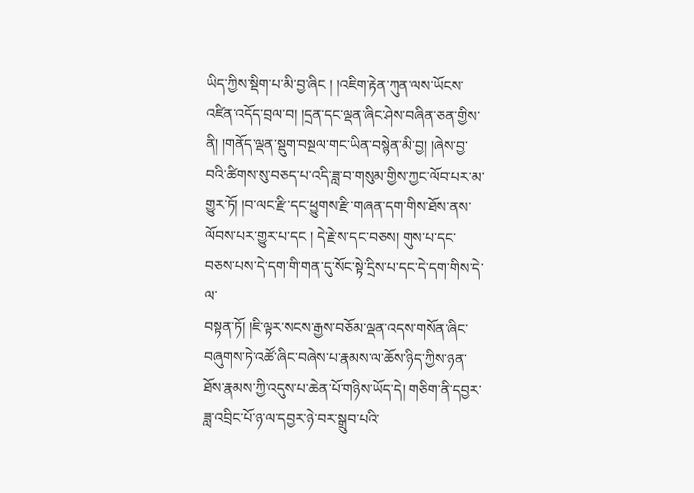ཡིད་ཀྱིས་སྡིག་པ་མི་བྱ་ཞིང ། །འཇིག་རྟེན་ཀུན་ལས་ཡོངས་འཛིན་འདོད་བྲལ་བ། །དྲན་དང་ལྡན་ཞིང་ཤེས་བཞིན་ཅན་གྱིས་ནི། །གནོད་ལྡན་སྡུག་བསྔལ་གང་ཡིན་བསྙེན་མི་བྱ། །ཞེས་བྱ་བའི་ཚིགས་སུ་བཅད་པ་འདི་ཟླ་བ་གསུམ་གྱིས་ཀྱང་ལོབ་པར་མ་གྱུར་ཏོ། །བ་ལང་རྫི་དང་ཕྱུགས་རྫི་གཞན་དག་གིས་ཐོས་ནས་ལོབས་པར་གྱུར་པ་དང ། དེ་རྗེ་ས་དང་བཅས། གུས་པ་དང་བཅས་པས་དེ་དག་གི་གན་དུ་སོང་སྟེ་དྲིས་པ་དང་དེ་དག་གིས་དེ་ལ་
བསྟན་ཏོ། །ཇི་ལྟར་སངས་རྒྱས་བཅོམ་ལྡན་འདས་གསོན་ཞིང་བཞུགས་ཏེ་འཚོ་ཞིང་བཞེས་པ་རྣམས་ལ་ཆོས་ཉིད་ཀྱིས་ཉན་ཐོས་རྣམས་ཀྱི་འདུས་པ་ཆེན་པོ་གཉིས་ཡོད་དེ། གཅིག་ནི་དབྱར་ཟླ་འབྲིང་པོ་ཉ་ལ་དབྱར་ཉེ་བར་སྒྲུབ་པའི་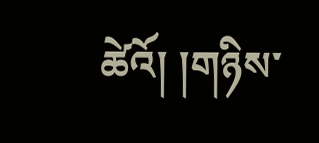ཚེའོ། །གཉིས་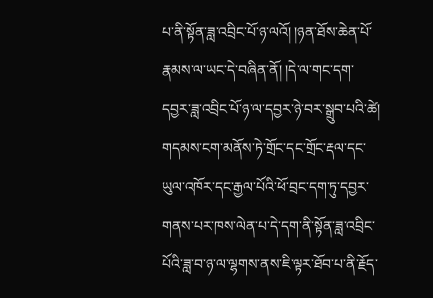པ་ནི་སྟོན་ཟླ་འབྲིང་པོ་ཉ་ལའོ། །ཉན་ཐོས་ཆེན་པོ་རྣམས་ལ་ཡང་དེ་བཞིན་ནོ། །དེ་ལ་གང་དག་དབྱར་ཟླ་འབྲིང་པོ་ཉ་ལ་དབྱར་ཉེ་བར་སྒྲུབ་པའི་ཚེ། གདམས་ངག་མནོས་ཏེ་གྲོང་དང་གྲོང་རྡལ་དང་ཡུལ་འཁོར་དང་རྒྱལ་པོའི་ཕོ་བྲང་དག་ཏུ་དབྱར་གནས་པར་ཁས་ལེན་པ་དེ་དག་ནི་སྟོན་ཟླ་འབྲིང་པོའི་ཟླ་བ་ཉ་ལ་ལྷགས་ནས་ཇི་ལྟར་ཐོབ་པ་ནི་རྗོད་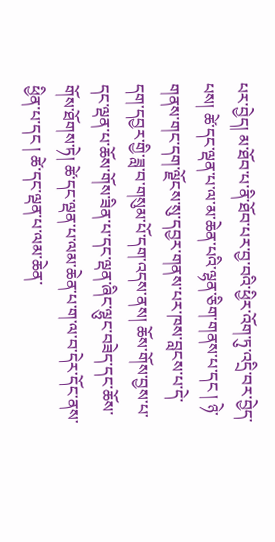པར་བྱེད། མ་ཐོབ་པ་ནི་ཐོབ་པར་བྱ་བའི་ཕྱིར་འོག་ཏུ་འདྲི་བར་བྱེད་པས། ཚེ་དང་ལྡན་པ་ལ་མ་ཆེན་པའི་ལྷན་ཅིག་གནས་པ་དང ། ཉེ་གནས་གང་དག་ལྗོངས་སུ་དབྱར་གནས་པར་ཁས་བླངས་པ་དེ་དག་དབྱར་གྱི་ཟླ་བ་གསུམ་པོ་དག་འདས་ནས། ཆོས་གོས་བྱས་པ་དང་ལྡན་པ་ཆོས་གོས་ཟིན་པ་དང་ལྡན་ཞིང་ལྷུང་བཟེད་དང་ཆོས་གོས་ཐོགས་ཏེ། ཚེ་དང་ལྡན་པ་ལམ་ཆེན་པ་ག་ལ་བ་དེར་དོང་ནས་ཕྱིན་པ་དང ། ཚེ་དང་ལྡན་པ་ལམ་ཆེན་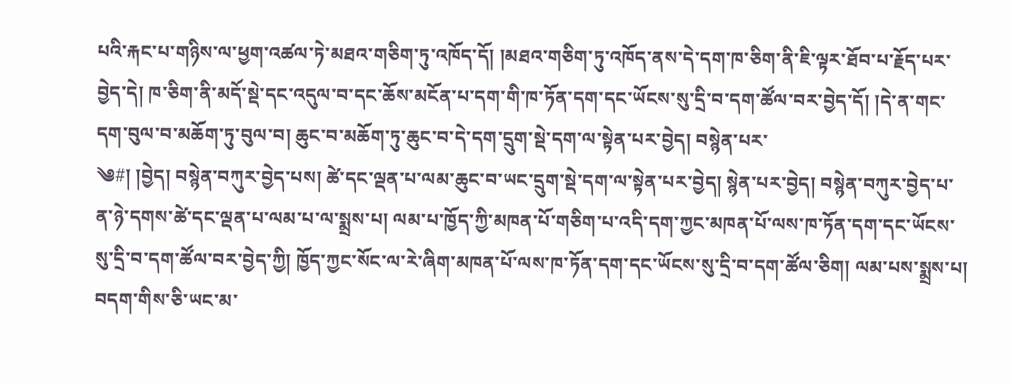པའི་རྐང་པ་གཉིས་ལ་ཕྱག་འཚལ་ཏེ་མཐའ་གཅིག་ཏུ་འཁོད་དོ། །མཐའ་གཅིག་ཏུ་འཁོད་ནས་དེ་དག་ཁ་ཅིག་ནི་ཇི་ལྟར་ཐོབ་པ་རྗོད་པར་བྱེད་དེ། ཁ་ཅིག་ནི་མདོ་སྡེ་དང་འདུལ་བ་དང་ཆོས་མངོན་པ་དག་གི་ཁ་ཏོན་དག་དང་ཡོངས་སུ་དྲི་བ་དག་ཚོལ་བར་བྱེད་དོ། །དེ་ན་གང་དག་བུལ་བ་མཆོག་ཏུ་བུལ་བ། ཆུང་བ་མཆོག་ཏུ་ཆུང་བ་དེ་དག་དྲུག་སྡེ་དག་ལ་སྟེན་པར་བྱེད། བསྙེན་པར་
༄#། །བྱེད། བསྙེན་བཀུར་བྱེད་པས། ཚེ་དང་ལྡན་པ་ལམ་ཆུང་བ་ཡང་དྲུག་སྡེ་དག་ལ་སྟེན་པར་བྱེད། སྙེན་པར་བྱེད། བསྙེན་བཀུར་བྱེད་པ་ན་ཉེ་དགས་ཚེ་དང་ལྡན་པ་ལམ་པ་ལ་སྨྲས་པ། ལམ་པ་ཁྱོད་ཀྱི་མཁན་པོ་གཅིག་པ་འདི་དག་ཀྱང་མཁན་པོ་ལས་ཁ་ཏོན་དག་དང་ཡོངས་སུ་དྲི་བ་དག་ཚོལ་བར་བྱེད་ཀྱི། ཁྱོད་ཀྱང་སོང་ལ་རེ་ཞིག་མཁན་པོ་ལས་ཁ་ཏོན་དག་དང་ཡོངས་སུ་དྲི་བ་དག་ཚོལ་ཅིག། ལམ་པས་སྨྲས་པ། བདག་གིས་ཅི་ཡང་མ་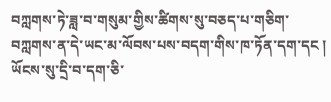བཀླགས་ཏེ་ཟླ་བ་གསུམ་གྱིས་ཚིགས་སུ་བཅད་པ་གཅིག་བཀླགས་ན་དེ་ཡང་མ་ལོབས་པས་བདག་གིས་ཁ་ཏོན་དག་དང ། ཡོངས་སུ་དྲི་བ་དག་ཅི་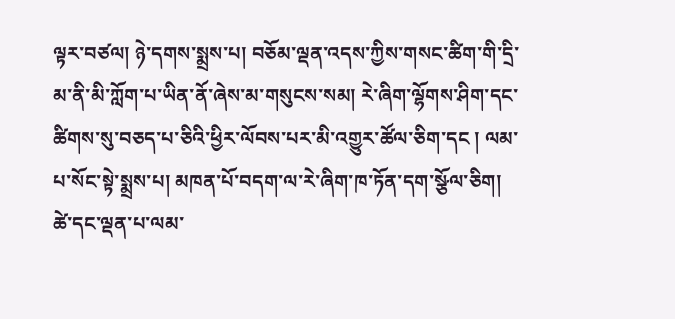ལྟར་བཙལ། ཉེ་དགས་སྨྲས་པ། བཅོམ་ལྡན་འདས་ཀྱིས་གསང་ཚིག་གི་དྲི་མ་ནི་མི་ཀློག་པ་ཡིན་ནོ་ཞེས་མ་གསུངས་སམ། རེ་ཞིག་ལྷོགས་ཤིག་དང་ཚིགས་སུ་བཅད་པ་ཅིའི་ཕྱིར་ལོབས་པར་མི་འགྱུར་ཚོལ་ཅིག་དང ། ལམ་པ་སོང་སྟེ་སྨྲས་པ། མཁན་པོ་བདག་ལ་རེ་ཞིག་ཁ་ཏོན་དག་སྩོལ་ཅིག། ཚེ་དང་ལྡན་པ་ལམ་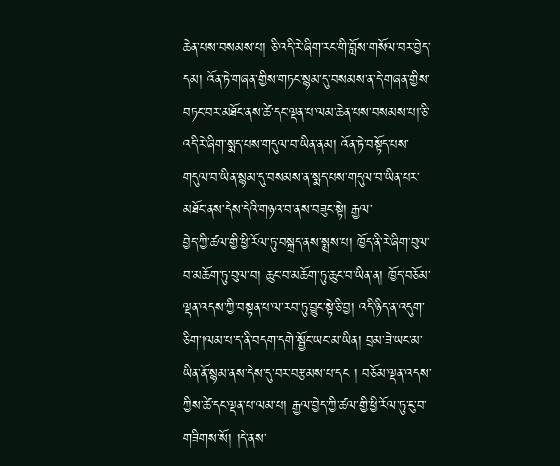ཆེན་པས་བསམས་པ། ཅི་འདི་རེ་ཞིག་རང་གི་བློས་གསོལ་བར་བྱེད་དམ། འོན་ཏེ་གཞན་གྱིས་གཏང་སྙམ་དུ་བསམས་ན་དེ་གཞན་གྱིས་བཏང་བར་མཐོང་ནས་ཚེ་དང་ལྡན་པ་ལམ་ཆེན་པས་བསམས་པ།་ཅི་འདི་རེ་ཞིག་སྨད་པས་གདུལ་བ་ཡིན་ནམ། འོན་ཏེ་བསྟོད་པས་གདུལ་བ་ཡིན་སྙམ་དུ་བསམས་ན་སྨད་པས་གདུལ་བ་ཡིན་པར་མཐོང་ནས་དེས་དེའི་གཉའ་བ་ནས་བཟུང་སྟེ། རྒྱལ་
བྱེད་ཀྱི་ཚལ་གྱི་ཕྱི་རོལ་ཏུ་བསྐྲད་ནས་སྨྲས་པ། ཁྱོད་ནི་རེ་ཞིག་བུལ་བ་མཆོག་ཏུ་བུལ་བ། ཆུང་བ་མཆོག་ཏུ་ཆུང་བ་ཡིན་ན། ཁྱོད་བཅོམ་ལྡན་འདས་ཀྱི་བསྟན་པ་ལ་རབ་ཏུ་བྱུང་སྟེ་ཅི་བྱ། འདི་ཉིད་ན་འདུག་ཅིག་།ལམ་པ་ད་ནི་བདག་དགེ་སྦྱོང་ཡང་མ་ཡིན། བྲམ་ཟེ་ཡང་མ་ཡིན་ནོ་སྙམ་ནས་དེས་དུ་བར་བརྩམས་པ་དང ། བཅོམ་ལྡན་འདས་ཀྱིས་ཚེ་དང་ལྡན་པ་ལམ་པ། རྒྱལ་བྱེད་ཀྱི་ཚལ་གྱི་ཕྱི་རོལ་ཏུ་ངུ་བ་གཟིགས་སོ། །དེ་ནས་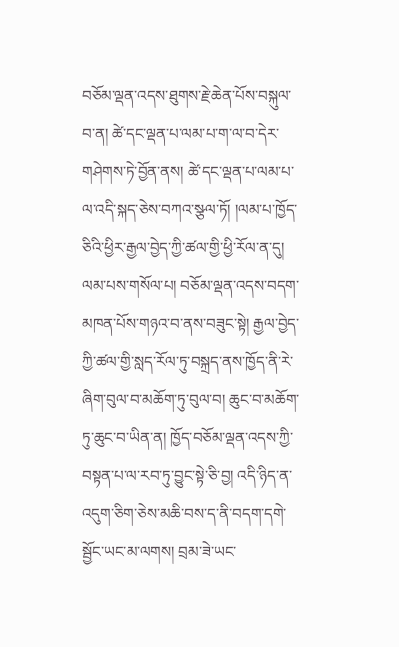བཅོམ་ལྡན་འདས་ཐུགས་རྗེ་ཆེན་པོས་བསྐུལ་བ་ན། ཚེ་དང་ལྡན་པ་ལམ་པ་ག་ལ་བ་དེར་གཤེགས་ཏེ་བྱོན་ནས། ཚེ་དང་ལྡན་པ་ལམ་པ་ལ་འདི་སྐད་ཅེས་བཀའ་སྩལ་ཏོ། །ལམ་པ་ཁྱོད་ཅིའི་ཕྱིར་རྒྱལ་བྱེད་ཀྱི་ཚལ་གྱི་ཕྱི་རོལ་ན་དུ། ལམ་པས་གསོལ་པ། བཅོམ་ལྡན་འདས་བདག་མཁན་པོས་གཉའ་བ་ནས་བཟུང་སྟེ། རྒྱལ་བྱེད་ཀྱི་ཚལ་གྱི་སླད་རོལ་ཏུ་བསྐྲད་ནས་ཁྱོད་ནི་རེ་ཞིག་བུལ་བ་མཆོག་ཏུ་བུལ་བ། ཆུང་བ་མཆོག་ཏུ་ཆུང་བ་ཡིན་ན། ཁྱོད་བཅོམ་ལྡན་འདས་ཀྱི་བསྟན་པ་ལ་རབ་ཏུ་བྱུང་སྟེ་ཅི་བྱ། འདི་ཉིད་ན་འདུག་ཅིག་ཅེས་མཆི་བས་ད་ནི་བདག་དགེ་སྦྱོང་ཡང་མ་ལགས། བྲམ་ཟེ་ཡང་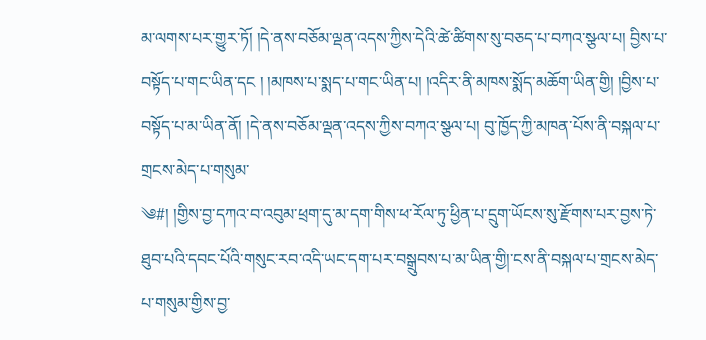མ་ལགས་པར་གྱུར་ཏོ། །དེ་ནས་བཅོམ་ལྡན་འདས་ཀྱིས་དེའི་ཚེ་ཚིགས་སུ་བཅད་པ་བཀའ་སྩལ་པ། བྱིས་པ་བསྟོད་པ་གང་ཡིན་དང ། །མཁས་པ་སྨད་པ་གང་ཡིན་པ། །འདིར་ནི་མཁས་སྨོད་མཆོག་ཡིན་གྱི། །བྱིས་པ་བསྟོད་པ་མ་ཡིན་ནོ། །དེ་ནས་བཅོམ་ལྡན་འདས་ཀྱིས་བཀའ་སྩལ་པ། བུ་ཁྱོད་ཀྱི་མཁན་པོས་ནི་བསྐལ་པ་གྲངས་མེད་པ་གསུམ་
༄#། །གྱིས་བྱ་དཀའ་བ་འབུམ་ཕྲག་དུ་མ་དག་གིས་ཕ་རོལ་ཏུ་ཕྱིན་པ་དྲུག་ཡོངས་སུ་རྫོགས་པར་བྱས་ཏེ་ཐུབ་པའི་དབང་པོའི་གསུང་རབ་འདི་ཡང་དག་པར་བསྒྲུབས་པ་མ་ཡིན་གྱི།་ངས་ནི་བསྐལ་པ་གྲངས་མེད་པ་གསུམ་གྱིས་བྱ་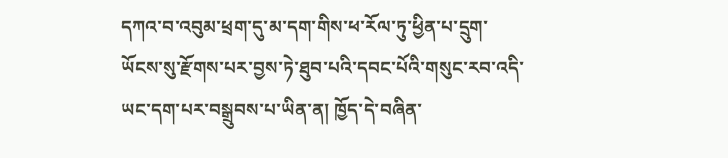དཀའ་བ་འབུམ་ཕྲག་དུ་མ་དག་གིས་ཕ་རོལ་ཏུ་ཕྱིན་པ་དྲུག་ཡོངས་སུ་རྫོགས་པར་བྱས་ཏེ་ཐུབ་པའི་དབང་པོའི་གསུང་རབ་འདི་ཡང་དག་པར་བསྒྲུབས་པ་ཡིན་ན། ཁྱོད་དེ་བཞིན་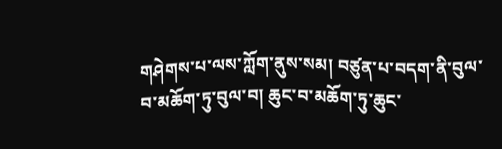གཤེགས་པ་ལས་ཀློག་ནུས་སམ། བཙུན་པ་བདག་ནི་བུལ་བ་མཆོག་ཏུ་བུལ་བ། ཆུང་བ་མཆོག་ཏུ་ཆུང་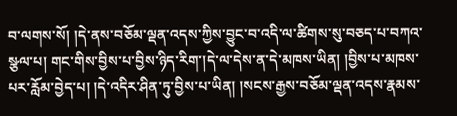བ་ལགས་སོ། །དེ་ནས་བཅོམ་ལྡན་འདས་ཀྱིས་བྱུང་བ་འདི་ལ་ཚིགས་སུ་བཅད་པ་བཀའ་སྩལ་པ། གང་གིས་བྱིས་པ་བྱིས་ཉིད་རིག་།དེ་ལ་དེས་ན་དེ་མཁས་ཡིན། །བྱིས་པ་མཁས་པར་རློམ་བྱེད་པ། །དེ་འདིར་ཤིན་ཏུ་བྱིས་པ་ཡིན། །སངས་རྒྱས་བཅོམ་ལྡན་འདས་རྣམས་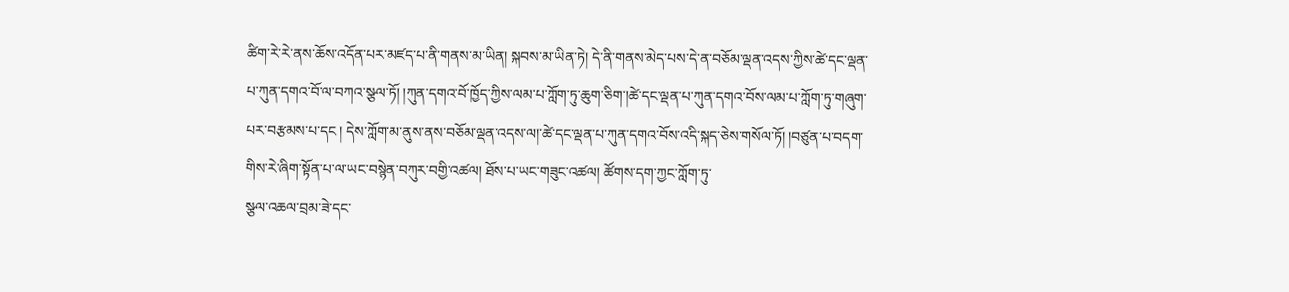ཚིག་རེ་རེ་ནས་ཆོས་འདོན་པར་མཛད་པ་ནི་གནས་མ་ཡིན། སྐབས་མ་ཡིན་ཏེ། དེ་ནི་གནས་མེད་པས་དེ་ན་བཅོམ་ལྡན་འདས་ཀྱིས་ཚེ་དང་ལྡན་པ་ཀུན་དགའ་བོ་ལ་བཀའ་སྩལ་ཏོ། །ཀུན་དགའ་བོ་ཁྱོད་ཀྱིས་ལམ་པ་ཀློག་ཏུ་ཆུག་ཅིག་།ཚེ་དང་ལྡན་པ་ཀུན་དགའ་བོས་ལམ་པ་ཀློག་ཏུ་གཞུག་པར་བརྩམས་པ་དང ། དེས་ཀློག་མ་ནུས་ནས་བཅོམ་ལྡན་འདས་ལ།་ཚེ་དང་ལྡན་པ་ཀུན་དགའ་བོས་འདི་སྐད་ཅེས་གསོལ་ཏོ། །བཙུན་པ་བདག་གིས་རེ་ཞིག་སྟོན་པ་ལ་ཡང་བསྙེན་བཀུར་བགྱི་འཚལ། ཐོས་པ་ཡང་གཟུང་འཚལ། ཚོགས་དག་ཀྱང་ཀློག་ཏུ་
སྩལ་འཆལ་བྲམ་ཟེ་དང་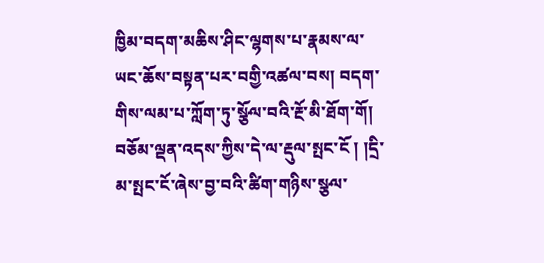ཁྱིམ་བདག་མཆིས་ཤིང་ལྷགས་པ་རྣམས་ལ་ཡང་ཆོས་བསྟན་པར་བགྱི་འཚལ་བས། བདག་གིས་ལམ་པ་ཀློག་ཏུ་སྩོལ་བའི་རྔོ་མི་ཐོག་གོ། བཅོམ་ལྡན་འདས་ཀྱིས་དེ་ལ་རྡུལ་སྤང་ངོ ། །དྲི་མ་སྤང་ངོ་ཞེས་བྱ་བའི་ཚིག་གཉིས་སྩལ་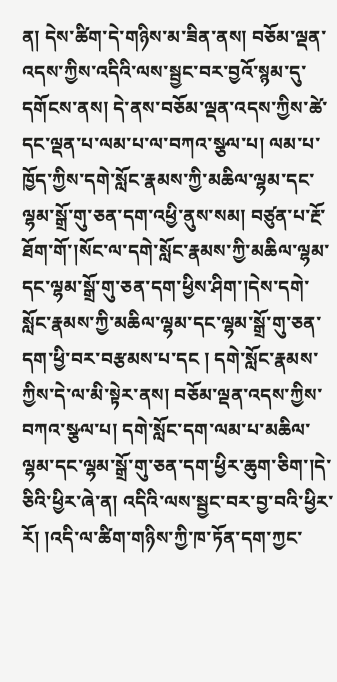ན། དེས་ཚིག་དེ་གཉིས་མ་ཟིན་ནས། བཅོམ་ལྡན་འདས་ཀྱིས་འདིའི་ལས་སྦྱང་བར་བྱའོ་སྙམ་དུ་དགོངས་ནས། དེ་ནས་བཅོམ་ལྡན་འདས་ཀྱིས་ཚེ་དང་ལྡན་པ་ལམ་པ་ལ་བཀའ་སྩལ་པ། ལམ་པ་ཁྱོད་ཀྱིས་དགེ་སློང་རྣམས་ཀྱི་མཆིལ་ལྷམ་དང་ལྷམ་སྒྲོ་གུ་ཅན་དག་འཕྱི་ནུས་སམ། བཙུན་པ་རྔོ་ཐོག་གོ་།སོང་ལ་དགེ་སློང་རྣམས་ཀྱི་མཆིལ་ལྷམ་དང་ལྷམ་སྒྲོ་གུ་ཅན་དག་ཕྱིས་ཤིག་།དེས་དགེ་སློང་རྣམས་ཀྱི་མཆིལ་ལྷམ་དང་ལྷམ་སྒྲོ་གུ་ཅན་དག་ཕྱི་བར་བརྩམས་པ་དང ། དགེ་སློང་རྣམས་ཀྱིས་དེ་ལ་མི་སྟེར་ནས། བཅོམ་ལྡན་འདས་ཀྱིས་བཀའ་སྩལ་པ། དགེ་སློང་དག་ལམ་པ་མཆིལ་ལྷམ་དང་ལྷམ་སྒྲོ་གུ་ཅན་དག་ཕྱིར་ཆུག་ཅིག་།དེ་ཅིའི་ཕྱིར་ཞེ་ན། འདིའི་ལས་སྦྱང་བར་བྱ་བའི་ཕྱིར་རོ། །འདི་ལ་ཚིག་གཉིས་ཀྱི་ཁ་ཏོན་དག་ཀྱང་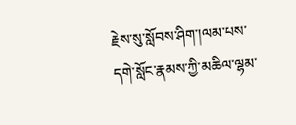རྗེས་སུ་སློབས་ཤིག་།ལམ་པས་དགེ་སློང་རྣམས་ཀྱི་མཆིལ་ལྷམ་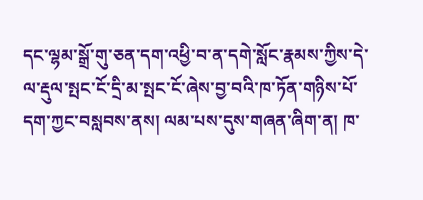དང་ལྷམ་སྒྲོ་གུ་ཅན་དག་འཕྱི་བ་ན་དགེ་སློང་རྣམས་ཀྱིས་དེ་ལ་རྡུལ་སྤང་ངོ་དྲི་མ་སྤང་ངོ་ཞེས་བྱ་བའི་ཁ་ཏོན་གཉིས་པོ་དག་ཀྱང་བསླབས་ནས། ལམ་པས་དུས་གཞན་ཞིག་ན། ཁ་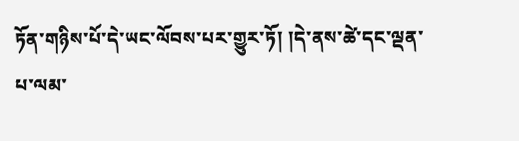ཏོན་གཉིས་པོ་དེ་ཡང་ལོབས་པར་གྱུར་ཏོ། །དེ་ནས་ཚེ་དང་ལྡན་པ་ལམ་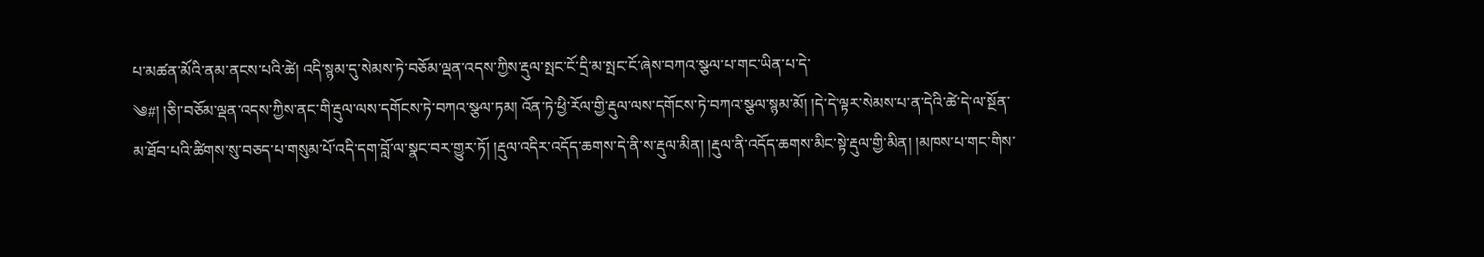པ་མཚན་མོའི་ནམ་ནངས་པའི་ཚེ། འདི་སྙམ་དུ་སེམས་ཏེ་བཅོམ་ལྡན་འདས་ཀྱིས་རྡུལ་སྤང་ངོ་དྲི་མ་སྤང་ངོ་ཞེས་བཀའ་སྩལ་པ་གང་ཡིན་པ་དེ་
༄#། །ཅི།་བཅོམ་ལྡན་འདས་ཀྱིས་ནང་གི་རྡུལ་ལས་དགོངས་ཏེ་བཀའ་སྩལ་ཏམ། འོན་ཏེ་ཕྱི་རོལ་གྱི་རྡུལ་ལས་དགོངས་ཏེ་བཀའ་སྩལ་སྙམ་མོ། །དེ་དེ་ལྟར་སེམས་པ་ན་དེའི་ཚེ་དེ་ལ་སྔོན་མ་ཐོབ་པའི་ཚིགས་སུ་བཅད་པ་གསུམ་པོ་འདི་དག་བློ་ལ་སྣང་བར་གྱུར་ཏོ། །རྡུལ་འདིར་འདོད་ཆགས་དེ་ནི་ས་རྡུལ་མིན། །རྡུལ་ནི་འདོད་ཆགས་མིང་སྟེ་རྡུལ་གྱི་མིན། །མཁས་པ་གང་གིས་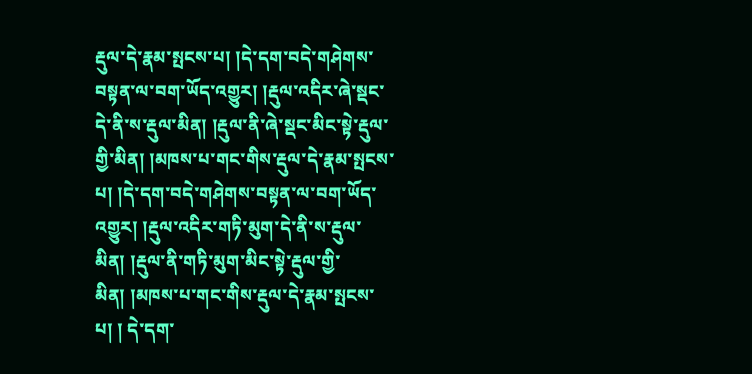རྡུལ་དེ་རྣམ་སྤངས་པ། །དེ་དག་བདེ་གཤེགས་བསྟན་ལ་བག་ཡོད་འགྱུར། །རྡུལ་འདིར་ཞེ་སྡང་དེ་ནི་ས་རྡུལ་མིན། །རྡུལ་ནི་ཞེ་སྡང་མིང་སྟེ་རྡུལ་གྱི་མིན། །མཁས་པ་གང་གིས་རྡུལ་དེ་རྣམ་སྤངས་པ། །དེ་དག་བདེ་གཤེགས་བསྟན་ལ་བག་ཡོད་འགྱུར། །རྡུལ་འདིར་གཏི་མུག་དེ་ནི་ས་རྡུལ་མིན། །རྡུལ་ནི་གཏི་མུག་མིང་སྟེ་རྡུལ་གྱི་མིན། །མཁས་པ་གང་གིས་རྡུལ་དེ་རྣམ་སྤངས་པ། ། དེ་དག་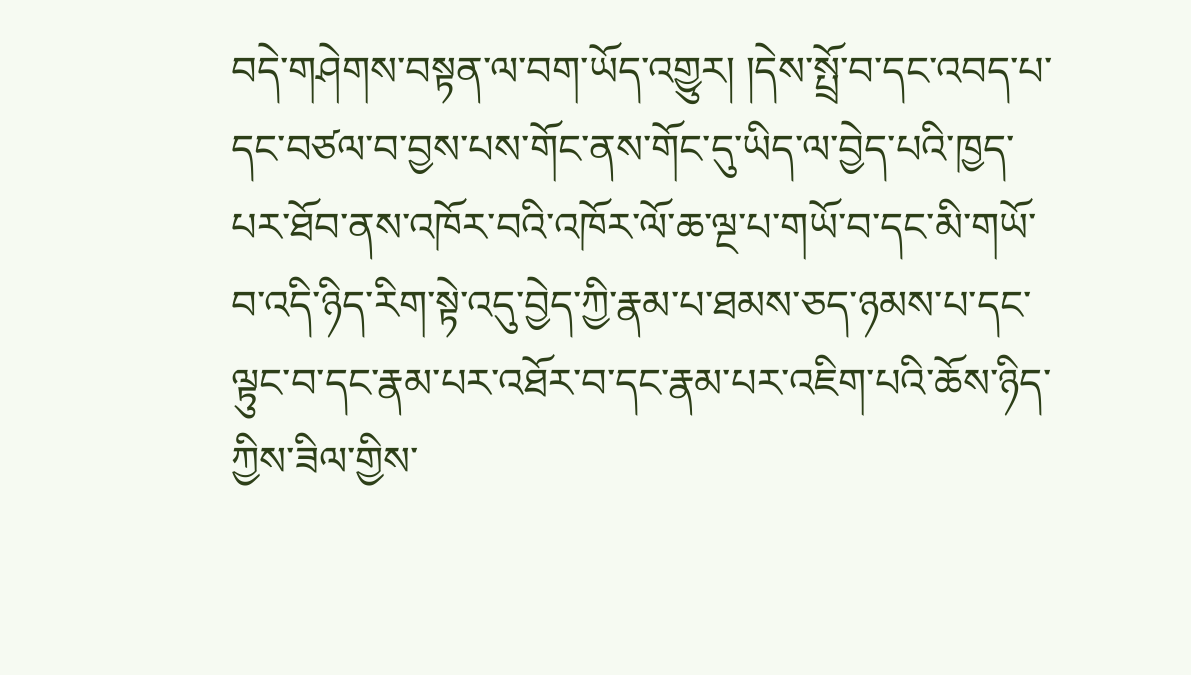བདེ་གཤེགས་བསྟན་ལ་བག་ཡོད་འགྱུར། །དེས་སྤྲོ་བ་དང་འབད་པ་དང་བཙལ་བ་བྱས་པས་གོང་ནས་གོང་དུ་ཡིད་ལ་བྱེད་པའི་ཁྱད་པར་ཐོབ་ནས་འཁོར་བའི་འཁོར་ལོ་ཆ་ལྔ་པ་གཡོ་བ་དང་མི་གཡོ་བ་འདི་ཉིད་རིག་སྟེ་འདུ་བྱེད་ཀྱི་རྣམ་པ་ཐམས་ཅད་ཉམས་པ་དང་ལྟུང་བ་དང་རྣམ་པར་འཐོར་བ་དང་རྣམ་པར་འཇིག་པའི་ཆོས་ཉིད་ཀྱིས་ཟིལ་གྱིས་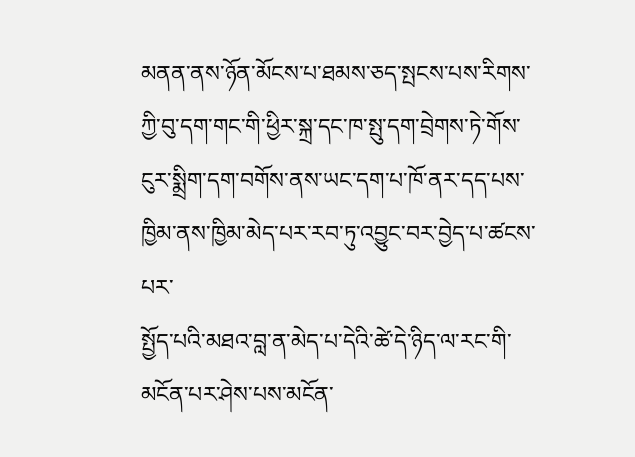མནན་ནས་ཉོན་མོངས་པ་ཐམས་ཅད་སྤངས་པས་རིགས་ཀྱི་བུ་དག་གང་གི་ཕྱིར་སྐྲ་དང་ཁ་སྤུ་དག་བྲེགས་ཏེ་གོས་ངུར་སྨྲིག་དག་བགོས་ནས་ཡང་དག་པ་ཁོ་ནར་དད་པས་ཁྱིམ་ནས་ཁྱིམ་མེད་པར་རབ་ཏུ་འབྱུང་བར་བྱེད་པ་ཚངས་པར་
སྤྱོད་པའི་མཐའ་བླ་ན་མེད་པ་དེའི་ཚེ་དེ་ཉིད་ལ་རང་གི་མངོན་པར་ཤེས་པས་མངོན་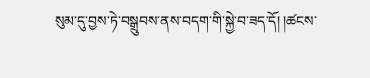སུམ་དུ་བྱས་ཏེ་བསྒྲུབས་ནས་བདག་གི་སྐྱེ་བ་ཟད་དོ། །ཚངས་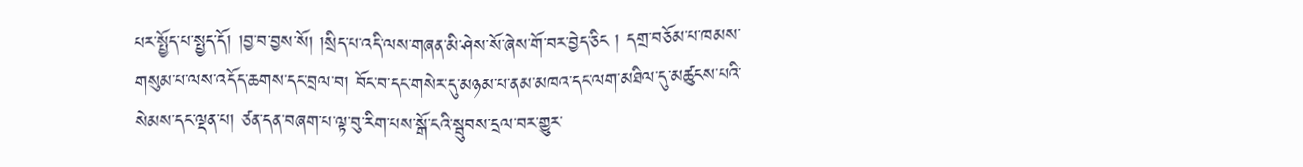པར་སྤྱོད་པ་སྤྱད་དོ། །བྱ་བ་བྱས་སོ། །སྲིད་པ་འདི་ལས་གཞན་མི་ཤེས་སོ་ཞེས་གོ་བར་བྱེད་ཅིང ། དགྲ་བཅོམ་པ་ཁམས་གསུམ་པ་ལས་འདོད་ཆགས་དང་བྲལ་བ། བོང་བ་དང་གསེར་དུ་མཉམ་པ་ནམ་མཁའ་དང་ལག་མཐིལ་དུ་མཚུངས་པའི་སེམས་དང་ལྡན་པ། ཙན་དན་བཞག་པ་ལྟ་བུ་རིག་པས་སྒོ་ངའི་སྦུབས་དྲལ་བར་གྱུར་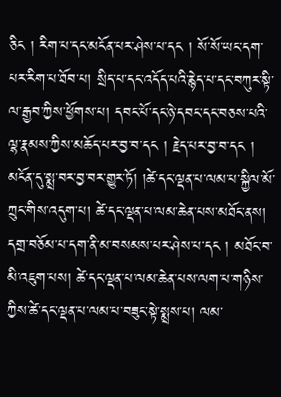ཅིང ། རིག་པ་དང་མངོན་པར་ཤེས་པ་དང ། སོ་སོ་ཡང་དག་པར་རིག་པ་ཐོབ་པ། སྲིད་པ་དང་འདོད་པའི་རྙེད་པ་དང་བཀུར་སྟི་ལ་རྒྱབ་ཀྱིས་ཕྱོགས་པ། དབང་པོ་དང་ཉེ་དབང་དང་བཅས་པའི་ལྷ་རྣམས་ཀྱིས་མཆོད་པར་བྱ་བ་དང ། རྗེད་པར་བྱ་བ་དང ། མངོན་དུ་སྨྲ་བར་བྱ་བར་གྱུར་ཏོ། །ཚེ་དང་ལྡན་པ་ལམ་པ་སྐྱིལ་མོ་ཀྲུང་གིས་འདུག་པ། ཚེ་དང་ལྡན་པ་ལམ་ཆེན་པས་མཐོང་ནས། དགྲ་བཅོམ་པ་དག་ནི་མ་བསམས་པར་ཤེས་པ་དང ། མཐོང་བ་མི་འཇུག་པས། ཚེ་དང་ལྡན་པ་ལམ་ཆེན་པས་ལག་པ་གཉིས་ཀྱིས་ཚེ་དང་ལྡན་པ་ལམ་པ་བཟུང་སྟེ་སྨྲས་པ། ལམ་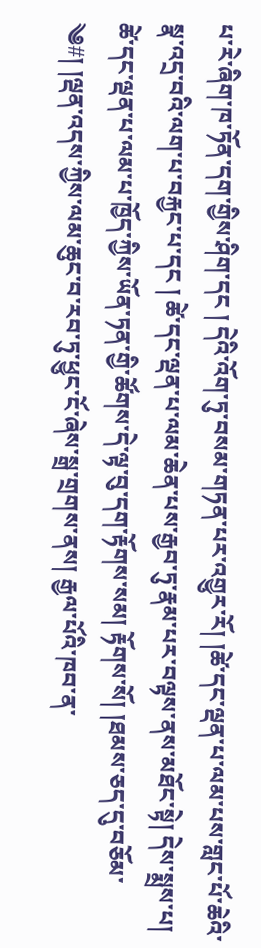པ་རེ་ཞིག་ཁ་ཏོན་དག་གྱིས་ཤིག་དང ། དེའི་འོག་ཏུ་བསམ་གཏན་པར་འགྱུར་རོ། །ཚེ་དང་ལྡན་པ་ལམ་པས་གླང་པོ་ཆེའི་སྣ་འདྲ་བའི་ལག་པ་བརྐྱང་པ་དང ། ཚེ་དང་ལྡན་པ་ལམ་ཆེན་པས་རྒྱབ་ཏུ་རྣམ་པར་བལྟས་ནས་མཐོང་སྟེ། དེས་སྨྲས་པ། ཚེ་དང་ལྡན་པ་ལམ་པ་ཁྱོད་ཀྱིས་ཡོན་ཏན་གྱི་ཚོགས་དེ་ལྟ་བུ་དག་རྟོགས་སམ། རྟོགས་སོ། །ཐམས་ཅད་དུ་བཅོམ་
༄#། །ལྡན་འདས་ཀྱིས་ལམ་ཆུང་བ་རབ་ཏུ་ཕྱུང་ངོ་ཞེས་སྒྲ་གྲགས་ནས། རྒྱལ་པོའི་ཁབ་ན་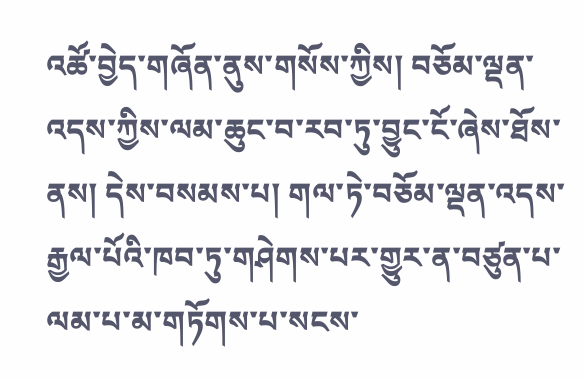འཚོ་བྱེད་གཞོན་ནུས་གསོས་ཀྱིས། བཅོམ་ལྡན་འདས་ཀྱིས་ལམ་ཆུང་བ་རབ་ཏུ་བྱུང་ངོ་ཞེས་ཐོས་ནས། དེས་བསམས་པ། གལ་ཏེ་བཅོམ་ལྡན་འདས་རྒྱལ་པོའི་ཁབ་ཏུ་གཤེགས་པར་གྱུར་ན་བཙུན་པ་ལམ་པ་མ་གཏོགས་པ་སངས་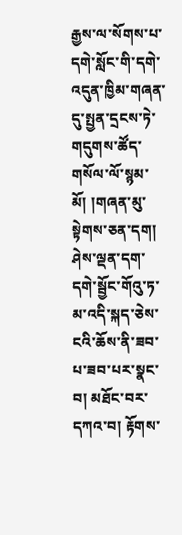རྒྱས་ལ་སོགས་པ་དགེ་སློང་གི་དགེ་འདུན་ཁྱིམ་གཞན་དུ་སྤྱན་དྲངས་ཏེ་གདུགས་ཚོད་གསོལ་ལོ་སྙམ་མོ། །གཞན་མུ་སྟེགས་ཅན་དག། ཤེས་ལྡན་དག་དགེ་སྦྱོང་གོའུ་ཏ་མ་འདི་སྐད་ཅེས་ངའི་ཆོས་ནི་ཟབ་པ་ཟབ་པར་སྣང་བ། མཐོང་བར་དཀའ་བ། རྟོགས་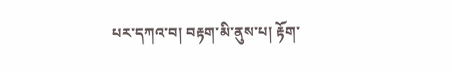པར་དཀའ་བ། བརྟག་མི་ནུས་པ། རྟོག་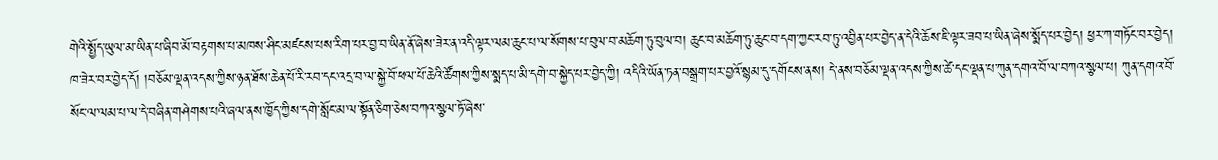གེའི་སྤྱོད་ཡུལ་མ་ཡིན་པ་ཞིབ་མོ་བརྟགས་པ་མཁས་ཤིང་མཛངས་པས་རིག་པར་བྱ་བ་ཡིན་ནོ་ཞེས་ཟེར་ན་འདི་ལྟར་ལམ་ཆུང་པ་ལ་སོགས་པ་བུལ་བ་མཆོག་ཏུ་བུལ་བ། ཆུང་བ་མཆོག་ཏུ་ཆུང་བ་དག་ཀྱང་རབ་ཏུ་འབྱིན་པར་བྱེད་ན་དེའི་ཆོས་ཇི་ལྟར་ཟབ་པ་ཡིན་ཞེས་སྨོད་པར་བྱེད། ཕྱར་ཀ་གཏོང་བར་བྱེད། ཁ་ཟེར་བར་བྱེད་དོ། །བཅོམ་ལྡན་འདས་ཀྱིས་ཉན་ཐོས་ཆེན་པོ་རི་རབ་དང་འདྲ་བ་ལ་སྐྱེ་བོ་ཕལ་པོ་ཆེའི་ཚོགས་ཀྱིས་སྨད་པ་མི་དགེ་བ་སྐྱེད་པར་བྱེད་ཀྱི། འདིའི་ཡོན་ཏན་བསྒྲག་པར་བྱའོ་སྙམ་དུ་དགོངས་ནས། དེ་ནས་བཅོམ་ལྡན་འདས་ཀྱིས་ཚེ་དང་ལྡན་པ་ཀུན་དགའ་བོ་ལ་བཀའ་སྩལ་པ། ཀུན་དགའ་བོ་སོང་ལ་ལམ་པ་ལ་དེ་བཞིན་གཤེགས་པའི་ཞལ་ནས་ཁྱོད་ཀྱིས་དགེ་སློང་མ་ལ་སྟོན་ཅིག་ཅེས་བཀའ་སྩལ་ཏོ་ཞེས་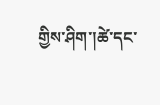གྱིས་ཤིག་།ཚེ་དང་